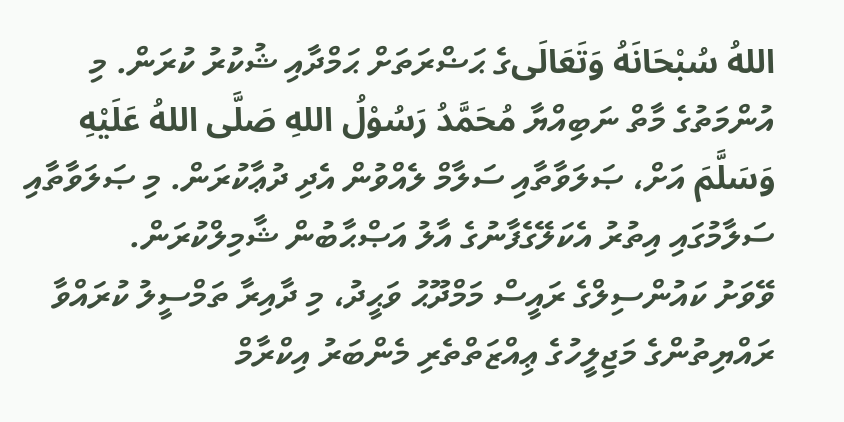اللهُ سُبْحَانَهُ وَتَعَالَىގެ ޙަޟްރަތަށް ޙަމްދާއި ޝުކުރު ކުރަން. މި އުންމަތުގެ މާތް ނަބިއްޔާ مُحَمَّدُ رَسُوْلُ اللهِ صَلَّى اللهُ عَلَيْهِ وَسَلَّمَ އަށް، ޞަލަވާތާއި ސަލާމް ލެއްވުން އެދި ދުޢާކުރަން. މި ޞަލަވާތާއި ސަލާމުގައި އިތުރު އެކަލޭގެފާނުގެ އާލު އަޞްޙާބުން ޝާމިލްކުރަން.
ވޭވަށު ކައުންސިލްގެ ރައީސް މަމްދޫޙު ވަޙީދު، މި ދާއިރާ ތަމްސީލު ކުރައްވާ ރައްޔިތުންގެ މަޖިލީހުގެ ޢިއްޒަތްތެރި މެންބަރު އިކްރާމް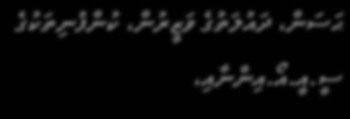ޙަސަން، ދައުލަތުގެ ވަޒީރުން، ކުންފުނިތަކުގެ ސީ.އީ.އޯ.އިންނާއި،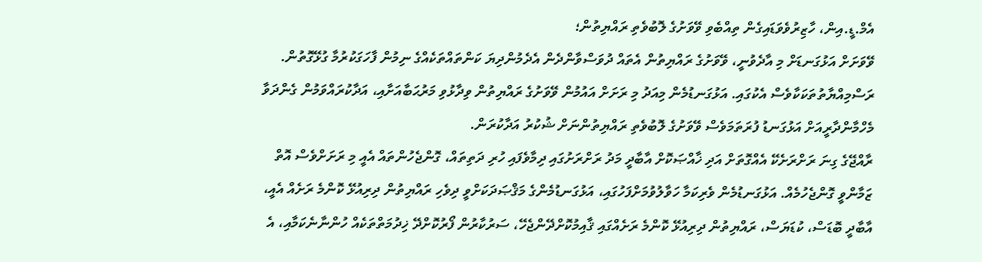އެމް.ޑީ.އިން، ހާޒިރުވެވަޑައިގެން ތިއްބެވި ވޭވަށުގެ ލޮބުވެތި ރައްޔިތުން؛
ވޭވަށަށް އަޅުގަނޑަށް މި އާދެވުނީ، ވޭވަށުގެ ރައްޔިތުން އެތައް ދުވަސްވާންދެން އެދެމުންދިޔަ ކަންތައްތަކެއްގެ ނިމުން ފާހަގަކުރުމާ ގުޅޭގޮތުން. ރަސްމިއްޔާތުތަކަކާވެސް އެކުގައި. އަޅުގަނޑުމެން މިއަދު މި ރަށަށް އައުމުން ވޭވަށުގެ ރައްޔިތުން ވިދާޅުވި މަރުޙަބާއަށާއި، އަދާކުރައްވަމުން ގެންދަވާ މެހްމާންދާރީއަށް އަޅުގަނޑު ފުރަތަމަވެސް ވޭވަށުގެ ލޮބުވެތި ރައްޔިތުންނަށް ޝުކުރު އަދާކުރަން.
ރާއްޖޭގެ ގިނަ ރަށްރަށެކޭ އެއްގޮތަށް އަދި ޚާއްޞަކޮށް އާބާދީ މަދު ރަށްރަށުގައި ދިމާވެފައި ހުރި ދަތިތައް، ގޮންޖެހުންތައް އެއީ މި ރަށަށްވެސް އޮތް ޒަމާންވީ ގޮންޖެހުމެއް. އަޅުގަނޑުމެން ވެރިކަމާ ހަވާލުވުމަށްފަހުގައި، އަޅުގަނޑުމެންގެ މަޤްޞަދަކަށްވީ ދިވެހި ރައްޔިތުން ދިރިއުޅޭ ކޮންމެ ރަށެއް އެއީ، އާބާދީ ބޮޑަސް، ކުޑަޔަސް، ރައްޔިތުން ދިރިއުޅޭ ކޮންމެ ރަށެއްގައި ޤާއިމުކޮށްދޭންޖެހޭ، ސަރުކާރުން ފޯރުކޮށްދޭ ޚިދުމަތްތަކެއް ހުންނާނެކަމާއި، އެ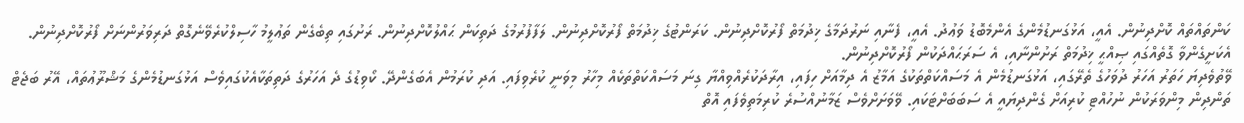ކަންތައްތައް ކޮށްދިނުން. އެއީ، އަޅުގަނޑުމެންގެ އެންމެބޮޑު ވަޢުދު. އެއީ، ފެނާއި ނަރުދަމާގެ ޚިދުމަތް ފޯރުކޮށްދިނުން. ކަރަންޓުގެ ޚިދުމަތް ފޯރުކޮށްދިނުން. ލަފާފުރުމުގެ ދަތިކަން ޙައްލުކޮށްދިނުން. ރަށުގައި ތިބެގެން ތަޢުލީމު ހާސިލްކުރެވޭނެގޮތް ދަރިވަރުންނަށް ފޯރުކޮށްދިނުން. އެކަށީގެންވާ ގޮތެއްގައި ޞިއްޙީ ޚިދުމަތް ރަށުންނާއި، އެ ސަރަޙައްދަކުން ފޯރުކޮށްދިނުން.
ވޭތުވެދިޔަ ހަތަރު އަހަރު ދުވަހުގެ ތެރޭގައި، އަޅުގަނޑުމެން އެ މަސައްކަތްތަކުގެ އަމާޒު އެ ދިމާއަށް ހިފައި، އިރާދަކުރެއްވިއްޔާ ގިނަ މަސައްކަތްތަކެއް މިހާރު މިވަނީ ކުރެވިފައި. އަދި ކުރަމުން އެބަގެންދޭ. ކޯވިޑުގެ ދެ އަހަރުގެ ދަތިތަކާއެކުގައިވެސް އަޅުގަނޑުމެންގެ މަޝްރޫޢުތައް، އޭރު ބަޖެޓް ތަންދިން މިންވަރަކުން ނުހުއްޓި ކުރިއަށް ގެންދިޔައީ އެ ސަބަބަށްޓަކައި. ވޭވަށަށްވެސް ޒަމާނުއްސުރެ ކުރިމަތިވެފައި އޮތް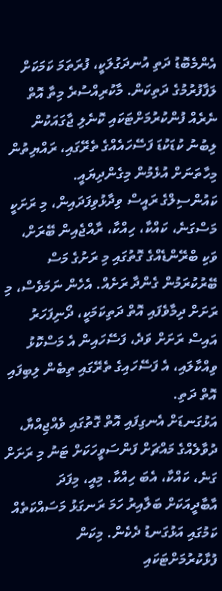އެންމެބޮޑު ދަތި އުނދަގުލަކީ، ފުރަތަމަ ކަމަކަށް ލަފާފުރުމުގެ ދަތިކަން. މާކުރިއްސުރެ މިތާ އޮތް ނެރެއް ފުންކުރުމަށްޓަކައި ކޮނެލި ޖާގައަކުން ލިބުނު ކުޑަކުޑަ ފަސޭހައެއްގެ ތެރޭގައި، ރައްޔިތުން މިހާތަނަށް އުޅެމުން މިގެންދިޔައީ.
ކައުންސިލްގެ ރައީސް ވިދާޅުވިފަދައިން، މި ރަށަކީ މަސްގަނެ، ކައްކާ، ހިއްކާ، ރާއްޖެއިން ބޭރަށް، ވަކި ބްރޭންޑެއްގެ ގޮތުގައި މި ރަށުގެ މަސް ބޭރުކުރަމުން ގެންދާ ރަށެއް. އެހެން ނަމަވެސް، މި ރަށަށް ދިމާވެފައި އޮތް ދަތިކަމަކީ، ދޯނިފަހަރު އައިސް ރަށަށް ވަދެ، ފަސޭހައިން އެ މަސްކޮޅު ވިއްކާލައި، އެ ފަސޭހައިގެ ތެރޭގައި ތިބެން ލިބިފައި އޮތް ދަތި.
އަޅުގަނޑަށް އެނގިފައި އޮތް ގޮތުގައި ވެއްޖިއްޔާ، ދުވާލެއްގެ މައްޗަށް ފަންސަވީހަކަށް ޓަނު މި ރަށަށް ގަނެ، ކައްކާ، އެބަ ހިއްކާ. މިއީ، މިފަދަ އާބާދީއަކަށް ބަލާއިރު ހަމަ ރަނގަޅު މަސައްކަތެއް ކަމުގައި އަޅުގަނޑު ދެކެން. މިކަން ފުޅާކުރުމަށްޓަކައި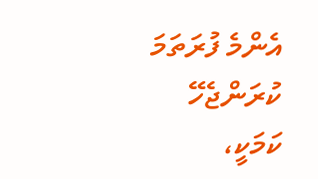އެންމެ ފުރަތަމަ ކުރަންޖެހޭ ކަމަކީ،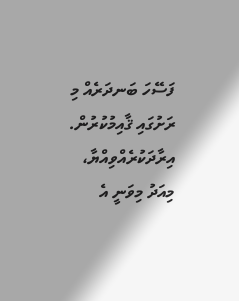ފަސޭހަ ބަނދަރެއް މި ރަށުގައި ޤާއިމުކުރުން. އިރާދަކުރެއްވިއްޔާ، މިއަދު މިވަނީ އެ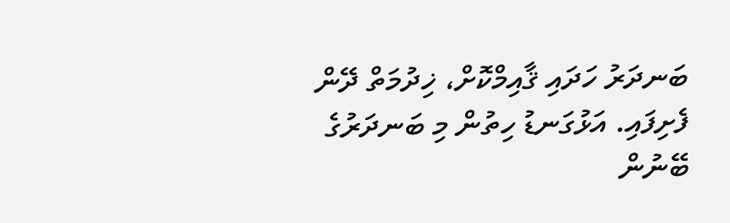ބަނދަރު ހަދައި ޤާއިމްކޮށް، ޚިދުމަތް ދޭން ފެށިފައި. އަޅުގަނޑު ހިތުން މި ބަނދަރުގެ ބޭނުން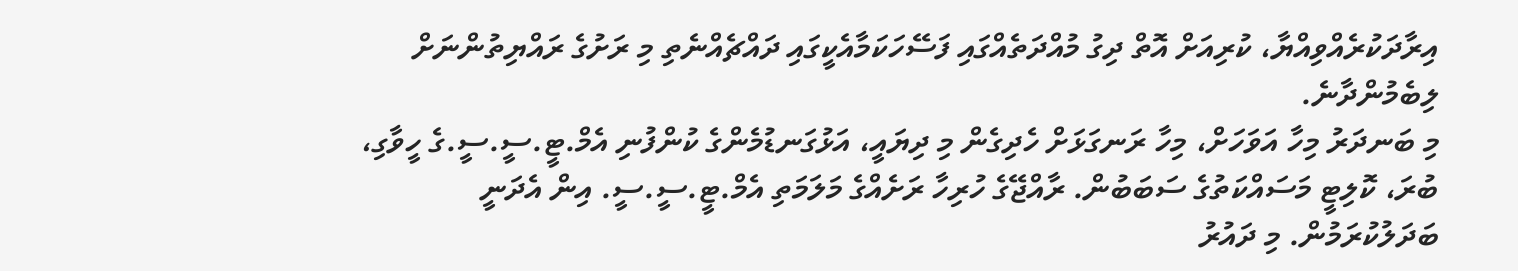އިރާދަކުރެއްވިއްޔާ، ކުރިއަށް އޮތް ދިގު މުއްދަތެއްގައި ފަސޭހަކަމާއެކީގައި ދައްޗެއްނެތި މި ރަށުގެ ރައްޔިތުންނަށް ލިބެމުންދާނެ.
މި ބަނދަރު މިހާ އަވަހަށް، މިހާ ރަނގަޅަށް ހެދިގެން މި ދިޔައީ، އަޅުގަނޑުމެންގެ ކުންފުނި އެމް.ޓީ.ސީ.ސީ.ގެ ހީވާގި، ބުރަ، ކޮލިޓީ މަސައްކަތުގެ ސަބަބުން. ރާއްޖޭގެ ހުރިހާ ރަށެއްގެ މަލަމަތި އެމް.ޓީ.ސީ.ސީ. އިން އެދަނީ ބަދަލުކުރަމުން. މި ދައުރު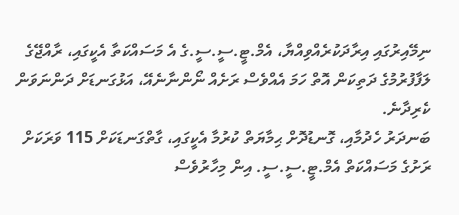ނިމޭއިރުގައި އިރާދަކުރެއްވިއްޔާ، އެމް.ޓީ.ސީ.ސީ.ގެ އެ މަސައްކަތާ އެކީގައި، ރާއްޖޭގެ ލަފާފުރުމުގެ ދަތިކަން އޮތް ހަމަ އެއްވެސް ރަށެއް ނޯންނާނެއޭ، އަޅުގަނޑަށް ދަންނަވަން ކެރިދާނެ.
ބަނދަރު ހެދުމާއި، ގޮނޑުދޮށް ޙިމާޔަތް ކުރުމާ އެކީގައި، ގާތްގަނޑަކަށް 115 ވަރަކަށް ރަށުގެ މަސައްކަތް އެމް.ޓީ.ސީ.ސީ. އިން މިހާރުވެސް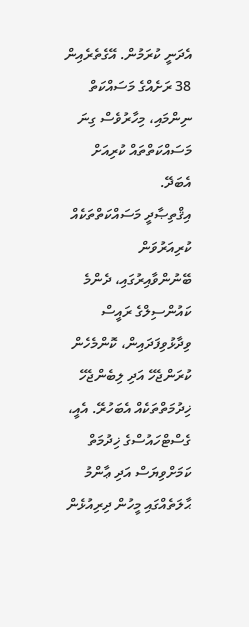އެދަނީ ކުރަމުން. އޭގެތެރެއިން 38 ރަށެއްގެ މަސައްކަތް ނިންމައި، މިހާރުވެސް ގިނަ މަސައްކަތްތައް ކުރިއަށް އެބަދޭ.
އިޤްތިޞާދީ މަސައްކަތްތަކެއް ކުރިއަރުވަން ބޭނުންވާއިރުގައި، ދެންމެ ކައުންސިލްގެ ރައީސް ވިދާޅުވިފަދައިން، ކޮންމެހެން ކުރަންޖެހޭ އަދި ލިބެންޖެހޭ ޚިދުމަތްތަކެއް އެބަހުރޭ. އެއީ، ގެސްޓްހައުސްގެ ޚިދުމަތް ކަމަށްވިޔަސް އަދި ޢާންމު ޙާލަތެއްގައި މީހުން ދިރިއުޅެން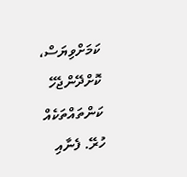ކަމަށްވިޔަސް، ކޮށްދޭންޖެހޭ ކަންތައްތަކެއް ހުރޭ. ފެނާއި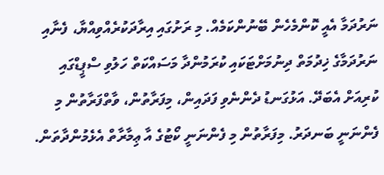ނަރުދަމާ އެއީ ކޮންމެހެން ބޭނުންކަމެއް. މި ރަށުގައި އިރާދަކުރެއްވިއްޔާ، ފެނާއި ނަރުދަމާގެ ޚިދުމަތް ދިނުމަށްޓަކައި ކުރަމުންދާ މަސައްކަތް ހަލުވި ސްޕީޑްގައި ކުރިއަށް އެބަދޭ. އަޅުގަނޑު ދެންނެވި ފަދައިން، މިފަރާތުން، ވާތްފަރާތުން މި ފެންނަނީ ބަނދަރު. މިފަރާތުން މި ފެންނަނީ ކޯޓުގެ އާ ޢިމާރާތް އެޅެމުންދާތަން.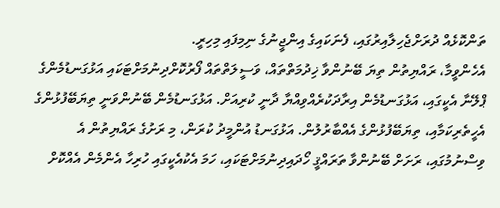ތަންކޮޅެއް ދުރަށްޖެހިލާއިރުގައި، ފެނަކައިގެ އިންޖީނުގެ ނިމިފައި މިހިރީ.
އެހެންވީމާ، ރައްޔިތުން ތިޔަ ބޭނުންވާ ޚިދުމަތްތައް، ވަސީލަތްތައް ފޯރުކޮށްދިނުމަށްޓަކައި އަޅުގަނޑުމެންގެ ޕްލޭނާ އެކީގައި، އަޅުގަނޑުމެން އިރާދަކުރެއްވިއްޔާ ދާނީ ކުރިއަށް. އަޅުގަނޑުމެން ބޭނުންވަނީ ތިޔަބޭފުޅުންގެ އެހީތެރިކަމާއި، ތިޔަބޭފުޅުންގެ އެއްބާރުލުން. އަޅުގަނޑު އުންމީދު ކުރަން، މި ރަށުގެ ރައްޔިތުން އެ ވިސްނުމުގައި، ރަށަށް ބޭނުންވާ ތަރައްޤީ ހޯދައިދިނުމަށްޓަކައި، ހަމަ އެކުއެކީގައި ހުރިހާ އެންމެން އެއްކޮށް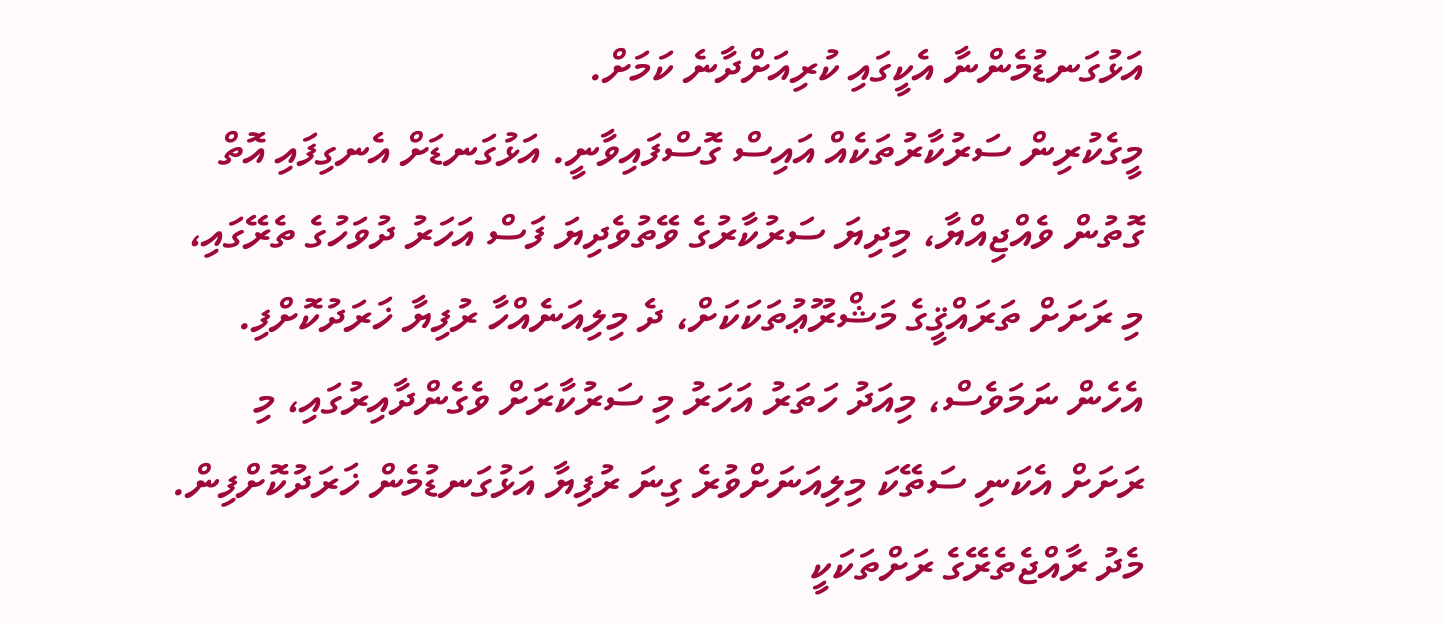އަޅުގަނޑުމެންނާ އެކީގައި ކުރިއަށްދާނެ ކަމަށް.
މީގެކުރިން ސަރުކާރުތަކެއް އައިސް ގޮސްފައިވާނީ. އަޅުގަނޑަށް އެނގިފައި އޮތް ގޮތުން ވެއްޖިއްޔާ، މިދިޔަ ސަރުކާރުގެ ވޭތުވެދިޔަ ފަސް އަހަރު ދުވަހުގެ ތެރޭގައި، މި ރަށަށް ތަރައްޤީގެ މަޝްރޫޢުތަކަކަށް، ދެ މިލިއަނެއްހާ ރުފިޔާ ޚަރަދުކޮށްފި. އެހެން ނަމަވެސް، މިއަދު ހަތަރު އަހަރު މި ސަރުކާރަށް ވެގެންދާއިރުގައި، މި ރަށަށް އެކަނި ސަތޭކަ މިލިއަނަށްވުރެ ގިނަ ރުފިޔާ އަޅުގަނޑުމެން ޚަރަދުކޮށްފިން.
މެދު ރާއްޖެތެރޭގެ ރަށްތަކަކީ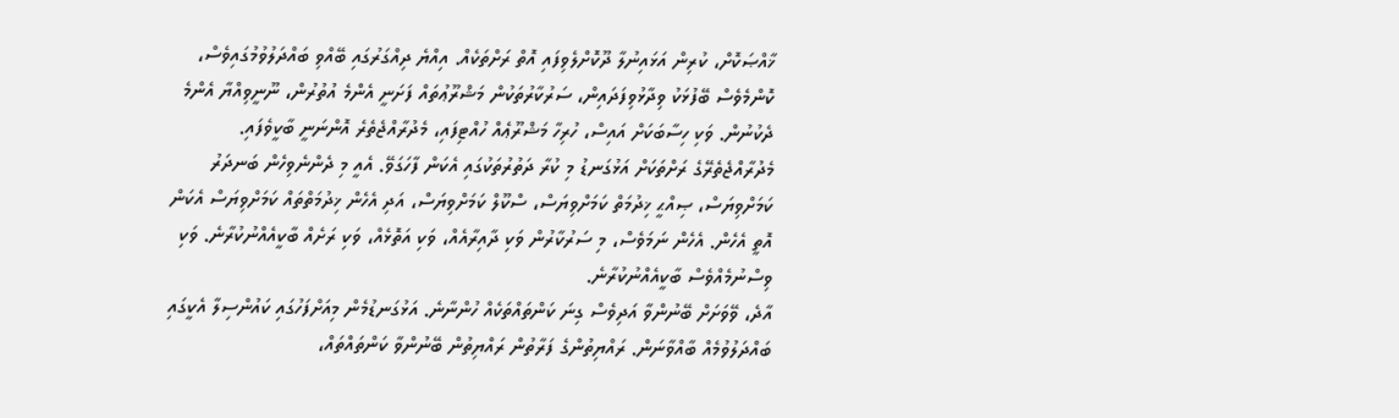ޚާއްޞަކޮށް، ކުރިން އަޅައިނުލާ ދޫކޮށްލެވިފައި އޮތް ރަށްތަކެއް. އިއްޔެ ދިއްގަރުގައި ބޭއްވި ބައްދަލުވުމުގައިވެސް، ކޮންމެވެސް ބޭފުޅަކު ވިދާޅުވިފަދައިން، ސަރުކާރުތަކުން މަޝްރޫޢުތައް ފަށަނީ އެންމެ އުތުރުން، ނޫނީވިއްޔާ އެންމެ ދެކުނުން. ވަކި ހިސާބަކަށް އައިސް، ހުރިހާ މަޝްރޫޢެއް ހުއްޓިފައި، މެދުރާއްޖެތެރެ އޮންނަނީ ބާކީވެފައި. މެދުރާއްޖެތެރޭގެ ރަށްތަކަށް އަޅުގަނޑު މި ކުރާ ދަތުރުތަކުގައި އެކަން ފާހަގަވޭ. އެއީ މި ދެންނެވިހެން ބަނދަރު ކަމަށްވިޔަސް، ޞިއްޙީ ޚިދުމަތް ކަމަށްވިޔަސް، ސްކޫލް ކަމަށްވިޔަސް، އަދި އެހެން ޚިދުމަތްތައް ކަމަށްވިޔަސް އެކަން އޮތީ އެހެން. އެހެން ނަމަވެސް، މި ސަރުކާރުން ވަކި ދާއިރާއެއް، ވަކި އަތޮޅެއް، ވަކި ރަށެއް ބާކީއެއްނުކުރާނެ. ވަކި ވިސްނުމެއްވެސް ބާކީއެއްނުކުރާނެ.
އާދެ، ވޭވަށަށް ބޭނުންވާ އަދިވެސް ގިނަ ކަންތައްތަކެއް ހުންނާނެ. އަޅުގަނޑުމެން މިއަށްފަހުގައި ކައުންސިލާ އެކީގައި ބައްދަލުވުމެއް ބާއްވާނަން. ރައްޔިތުންގެ ފަރާތުން ރައްޔިތުން ބޭނުންވާ ކަންތައްތައް،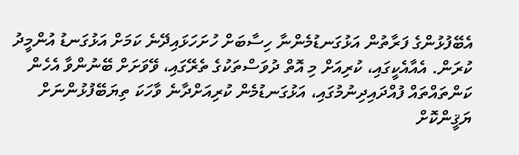އެބޭފުޅުންގެ ފަރާތުން އަޅުގަނޑުމެންނާ ހިސާބަށް ހުށަހަޅައިދޭނެ ކަމަށް އަޅުގަނޑު އުންމީދު ކުރަން. އެއާއެކީގައި، ކުރިއަށް މި އޮތް ދުވަސްތަކުގެ ތެރޭގައި، ވޭވަށަށް ބޭނުންވާ އެހެން ކަންތައްތައް ފުއްދައިދިނުމުގައި، އަޅުގަނޑުމެން ކުރިއަށްދާނެ ވާހަކަ ތިޔަބޭފުޅުންނަށް ޔަޤީންކޮށް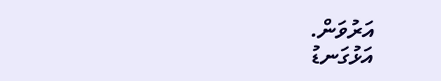އަރުވަން.
އަޅުގަނޑު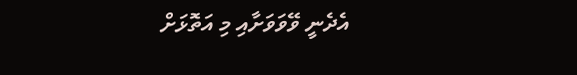އެދެނީ ވޭވަވަށާއި މި އަތޮޅަށް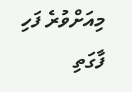މިއަށްވުރެ ފަހި ފާގަތި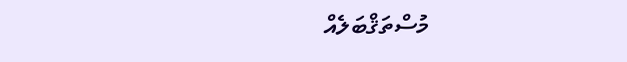މުސްތަޤްބަލެއް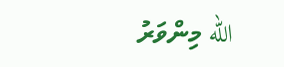الله މިންވަރު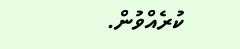ކުރެއްވުން.